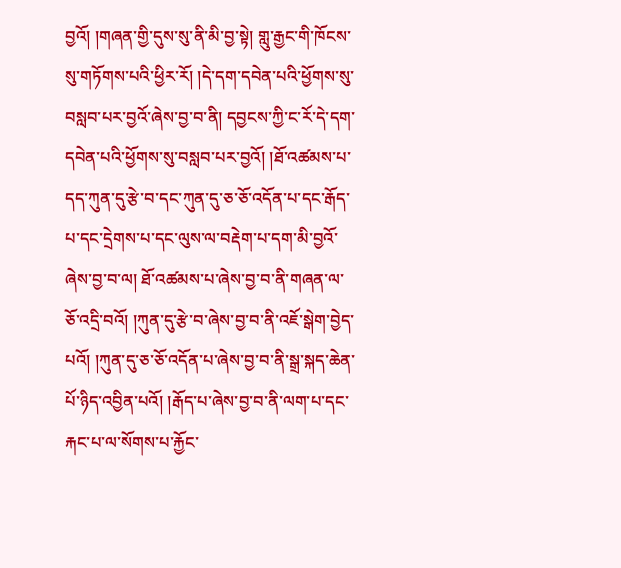བྱའོ། །གཞན་གྱི་དུས་སུ་ནི་མི་བྱ་སྟེ། གླུ་རྒྱང་གི་ཁོངས་སུ་གཏོགས་པའི་ཕྱིར་རོ། །དེ་དག་དབེན་པའི་ཕྱོགས་སུ་བསླབ་པར་བྱའོ་ཞེས་བྱ་བ་ནི། དབྱངས་ཀྱི་ང་རོ་དེ་དག་དབེན་པའི་ཕྱོགས་སུ་བསླབ་པར་བྱའོ། །ཐོ་འཚམས་པ་དད་ཀུན་དུ་རྩེ་བ་དང་ཀུན་དུ་ཅ་ཅོ་འདོན་པ་དང་རྒོད་པ་དང་དྲེགས་པ་དང་ལུས་ལ་བརྡེག་པ་དག་མི་བྱའོ་ཞེས་བྱ་བ་ལ། ཐོ་འཚམས་པ་ཞེས་བྱ་བ་ནི་གཞན་ལ་ཅོ་འདྲི་བའོ། །ཀུན་དུ་རྩེ་བ་ཞེས་བྱ་བ་ནི་འཇོ་སྒེག་བྱེད་པའོ། །ཀུན་དུ་ཅ་ཅོ་འདོན་པ་ཞེས་བྱ་བ་ནི་སྒྲ་སྐད་ཆེན་པོ་ཉིད་འབྱིན་པའོ། །རྒོད་པ་ཞེས་བྱ་བ་ནི་ལག་པ་དང་རྐང་པ་ལ་སོགས་པ་རྐྱོང་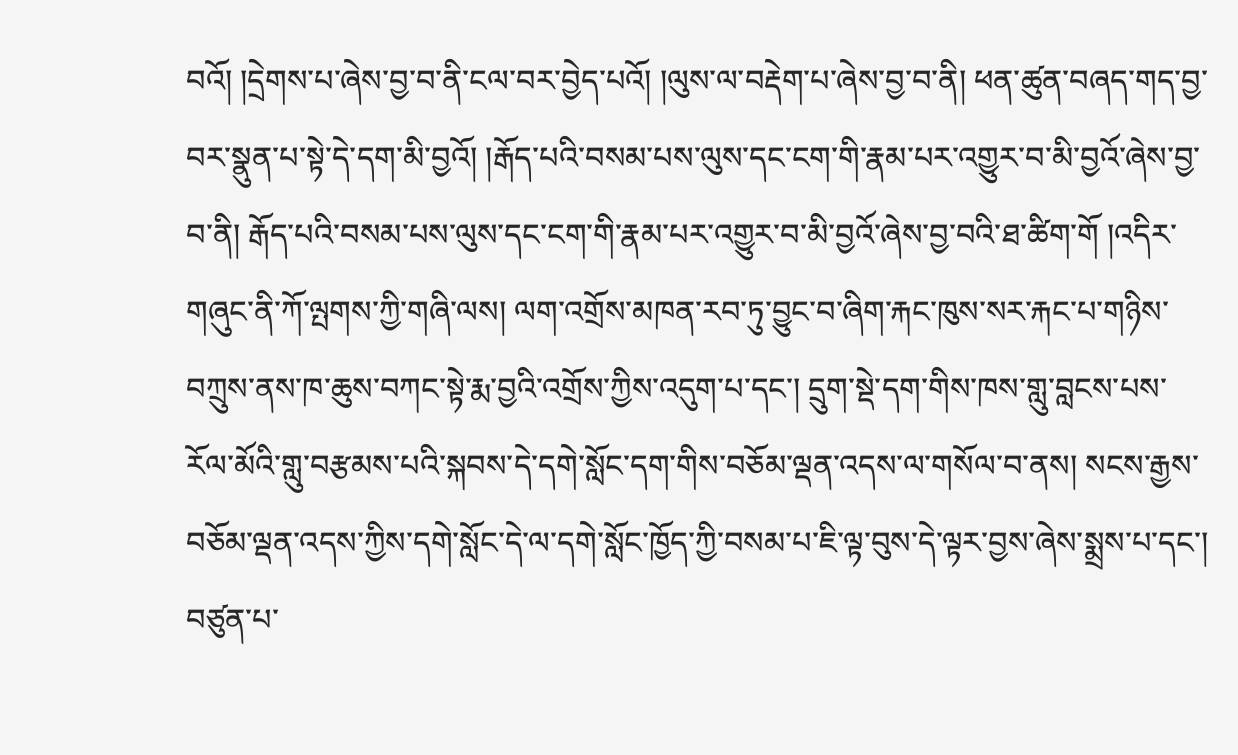བའོ། །དྲེགས་པ་ཞེས་བྱ་བ་ནི་ངལ་བར་བྱེད་པའོ། །ལུས་ལ་བརྡེག་པ་ཞེས་བྱ་བ་ནི། ཕན་ཚུན་བཞད་གད་བྱ་བར་སྣུན་པ་སྟེ་དེ་དག་མི་བྱའོ། །རྒོད་པའི་བསམ་པས་ལུས་དང་ངག་གི་རྣམ་པར་འགྱུར་བ་མི་བྱའོ་ཞེས་བྱ་བ་ནི། རྒོད་པའི་བསམ་པས་ལུས་དང་ངག་གི་རྣམ་པར་འགྱུར་བ་མི་བྱའོ་ཞེས་བྱ་བའི་ཐ་ཚིག་གོ །འདིར་གཞུང་ནི་ཀོ་ལྤགས་ཀྱི་གཞི་ལས། ལག་འགྲོས་མཁན་རབ་ཏུ་བྱུང་བ་ཞིག་རྐང་ཁུས་སར་རྐང་པ་གཉིས་བཀྲུས་ནས་ཁ་ཆུས་བཀང་སྟེ་རྨ་བྱའི་འགྲོས་ཀྱིས་འདུག་པ་དང་། དྲུག་སྡེ་དག་གིས་ཁས་གླུ་བླངས་པས་རོལ་མོའི་གླུ་བརྩམས་པའི་སྐབས་དེ་དགེ་སློང་དག་གིས་བཅོམ་ལྡན་འདས་ལ་གསོལ་བ་ནས། སངས་རྒྱས་བཅོམ་ལྡན་འདས་ཀྱིས་དགེ་སློང་དེ་ལ་དགེ་སློང་ཁྱོད་ཀྱི་བསམ་པ་ཇི་ལྟ་བུས་དེ་ལྟར་བྱས་ཞེས་སྨྲས་པ་དང་། བཙུན་པ་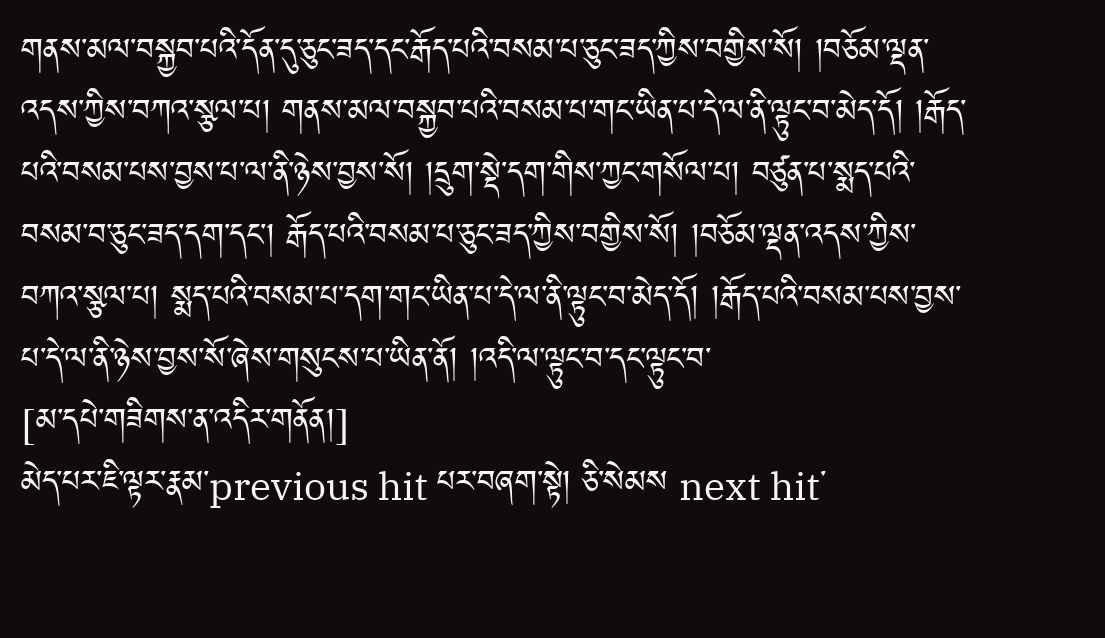གནས་མལ་བསྐྱབ་པའི་དོན་དུ་ཅུང་ཟད་དང་རྒོད་པའི་བསམ་པ་ཅུང་ཟད་ཀྱིས་བགྱིས་སོ། །བཅོམ་ལྡན་འདས་ཀྱིས་བཀའ་སྩལ་པ། གནས་མལ་བསྐྱབ་པའི་བསམ་པ་གང་ཡིན་པ་དེ་ལ་ནི་ལྟུང་བ་མེད་དོ། །རྒོད་པའི་བསམ་པས་བྱས་པ་ལ་ནི་ཉེས་བྱས་སོ། །དྲུག་སྡེ་དག་གིས་ཀྱང་གསོལ་པ། བཙུན་པ་སྨད་པའི་བསམ་བ་ཅུང་ཟད་དག་དང་། རྒོད་པའི་བསམ་པ་ཅུང་ཟད་ཀྱིས་བགྱིས་སོ། །བཅོམ་ལྡན་འདས་ཀྱིས་བཀའ་སྩལ་པ། སྨད་པའི་བསམ་པ་དག་གང་ཡིན་པ་དེ་ལ་ནི་ལྟུང་བ་མེད་དོ། །རྒོད་པའི་བསམ་པས་བྱས་པ་དེ་ལ་ནི་ཉེས་བྱས་སོ་ཞེས་གསུངས་པ་ཡིན་ནོ། །འདི་ལ་ལྟུང་བ་དང་ལྟུང་བ་
[མ་དཔེ་གཟིགས་ན་འདིར་གནོན།]
མེད་པར་ཇི་ལྟར་རྣམ་previous hit པར་བཞག་སྟེ། ཅི་སེམས next hit་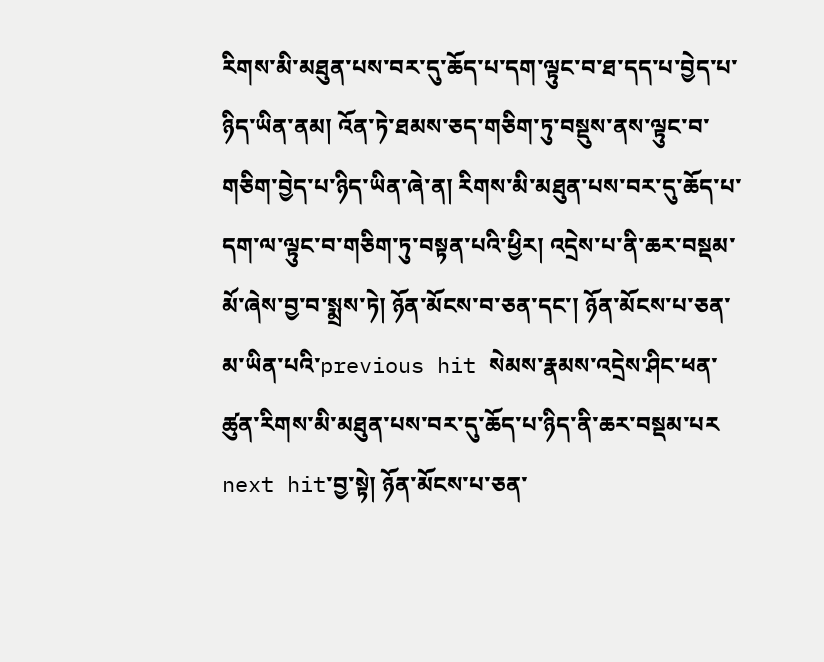རིགས་མི་མཐུན་པས་བར་དུ་ཆོད་པ་དག་ལྟུང་བ་ཐ་དད་པ་བྱེད་པ་ཉིད་ཡིན་ནམ། འོན་ཏེ་ཐམས་ཅད་གཅིག་ཏུ་བསྡུས་ནས་ལྟུང་བ་གཅིག་བྱེད་པ་ཉིད་ཡིན་ཞེ་ན། རིགས་མི་མཐུན་པས་བར་དུ་ཆོད་པ་དག་ལ་ལྟུང་བ་གཅིག་ཏུ་བསྟན་པའི་ཕྱིར། འདྲེས་པ་ནི་ཆར་བསྡམ་མོ་ཞེས་བྱ་བ་སྨྲས་ཏེ། ཉོན་མོངས་བ་ཅན་དང་། ཉོན་མོངས་པ་ཅན་མ་ཡིན་པའི་previous hit སེམས་རྣམས་འདྲེས་ཤིང་ཕན་ཚུན་རིགས་མི་མཐུན་པས་བར་དུ་ཆོད་པ་ཉིད་ནི་ཆར་བསྡམ་པར next hit་བྱ་སྟེ། ཉོན་མོངས་པ་ཅན་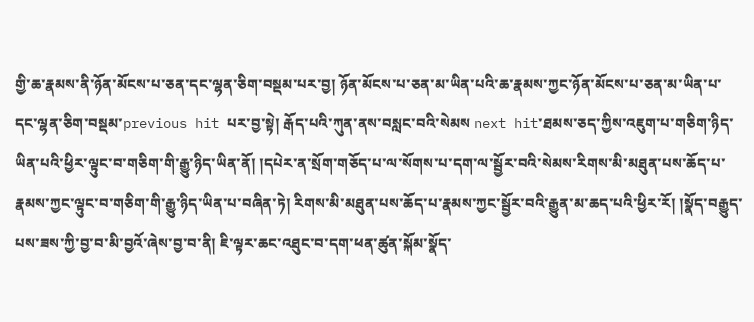གྱི་ཆ་རྣམས་ནི་ཉོན་མོངས་པ་ཅན་དང་ལྷན་ཅིག་བསྡམ་པར་བྱ། ཉོན་མོངས་པ་ཅན་མ་ཡིན་པའི་ཆ་རྣམས་ཀྱང་ཉོན་མོངས་པ་ཅན་མ་ཡིན་པ་དང་ལྷན་ཅིག་བསྡམ་previous hit པར་བྱ་སྟེ། རྒོད་པའི་ཀུན་ནས་བསླང་བའི་སེམས next hit་ཐམས་ཅད་ཀྱིས་འཇུག་པ་གཅིག་ཉིད་ཡིན་པའི་ཕྱིར་ལྟུང་བ་གཅིག་གི་རྒྱུ་ཉིད་ཡིན་ནོ། །དཔེར་ན་སྲོག་གཅོད་པ་ལ་སོགས་པ་དག་ལ་སྦྱོར་བའི་སེམས་རིགས་མི་མཐུན་པས་ཆོད་པ་རྣམས་ཀྱང་ལྟུང་བ་གཅིག་གི་རྒྱུ་ཉིད་ཡིན་པ་བཞིན་ཏེ། རིགས་མི་མཐུན་པས་ཆོད་པ་རྣམས་ཀྱང་སྦྱོར་བའི་རྒྱུན་མ་ཆད་པའི་ཕྱིར་རོ། །སྣོད་བརྒྱུད་པས་ཟས་ཀྱི་བྱ་བ་མི་བྱའོ་ཞེས་བྱ་བ་ནི། ཇི་ལྟར་ཆང་འཐུང་བ་དག་ཕན་ཚུན་སྐོམ་སྣོད་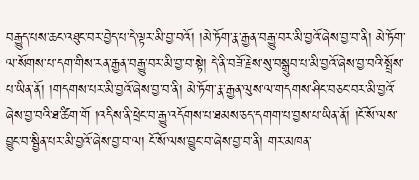བརྒྱུད་པས་ཆང་འཐུང་བར་བྱེད་པ་དེ་ལྟར་མི་བྱ་བའོ། །མེ་ཏོག་རྣ་རྒྱན་བརྒྱུ་བར་མི་བྱའོ་ཞེས་བྱ་བ་ནི། མེ་ཏོག་ལ་སོགས་པ་དག་གིས་རན་རྒྱན་བརྒྱུ་བར་མི་བྱ་བ་སྟེ། དེ་ནི་བཟོ་རྗེས་སུ་བསྒྲུབ་པ་མི་བྱའོ་ཞེས་བྱ་བའི་སྤྲོས་པ་ཡིན་ནོ། །གདགས་པར་མི་བྱའོ་ཞེས་བྱ་བ་ནི། མེ་ཏོག་རྣ་རྒྱན་ལུས་ལ་གདགས་ཤིང་བཅང་བར་མི་བྱའོ་ཞེས་བྱ་བའི་ཐ་ཚིག་གོ །འདིས་ནི་ཕྲེང་བ་རྒྱུ་འདོགས་པ་ཐམས་ཅད་དགག་པ་བྱས་པ་ཡིན་ནོ། །ངོ་སོ་ལས་བྱུང་བ་སྦྱིན་པར་མི་བྱའོ་ཞེས་བྱ་བ་ལ། ངོ་སོ་ལས་བྱུང་བ་ཞེས་བྱ་བ་ནི། གར་མཁན་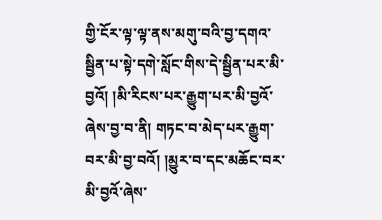གྱི་ངོར་ལྟ་ལྟ་ནས་མགུ་བའི་བྱ་དགའ་སྦྱིན་པ་སྟེ་དགེ་སློང་གིས་དེ་སྦྱིན་པར་མི་བྱའོ། །མི་རིངས་པར་རྒྱུག་པར་མི་བྱའོ་ཞེས་བྱ་བ་ནི། གཏང་བ་མེད་པར་རྒྱུག་བར་མི་བྱ་བའོ། །མྱུར་བ་དང་མཆོང་བར་མི་བྱའོ་ཞེས་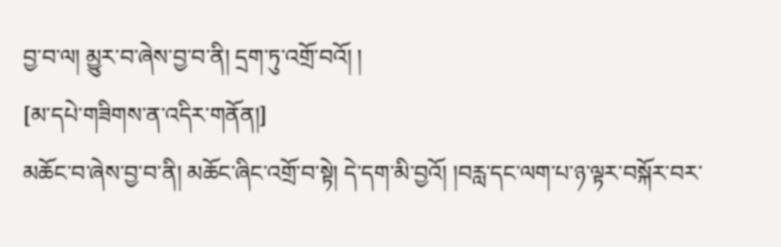བྱ་བ་ལ། མྱུར་བ་ཞེས་བྱ་བ་ནི། དྲག་ཏུ་འགྲོ་བའོ། །
[མ་དཔེ་གཟིགས་ན་འདིར་གནོན།]
མཆོང་བ་ཞེས་བྱ་བ་ནི། མཆོང་ཞིང་འགྲོ་བ་སྟེ། དེ་དག་མི་བྱའོ། །བརླ་དང་ལག་པ་ཉ་ལྟར་བསྐོར་བར་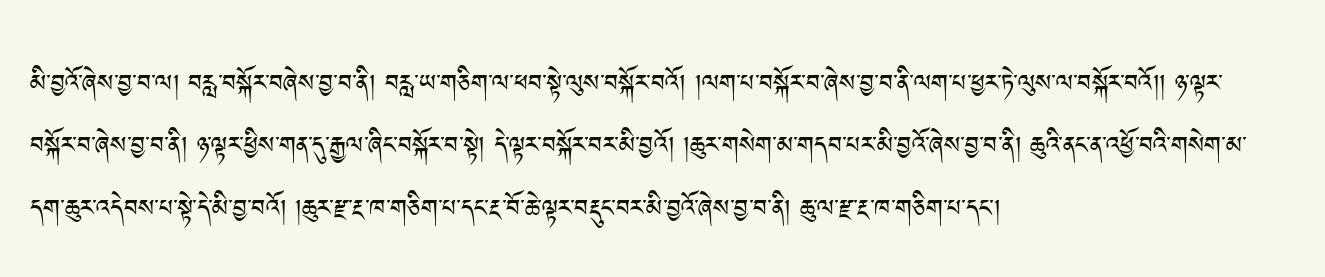མི་བྱའོ་ཞེས་བྱ་བ་ལ། བརླ་བསྐོར་བཞེས་བྱ་བ་ནི། བརླ་ཡ་གཅིག་ལ་ཕབ་སྟེ་ལུས་བསྐོར་བའོ། །ལག་པ་བསྐོར་བ་ཞེས་བྱ་བ་ནི་ལག་པ་ཕྱར་ཏེ་ལུས་ལ་བསྐོར་བའོ།། ཉ་ལྟར་བསྐོར་བ་ཞེས་བྱ་བ་ནི། ཉ་ལྟར་ཕྱིས་གན་དུ་རྒྱལ་ཞིང་བསྐོར་བ་སྟེ། དེ་ལྟར་བསྐོར་བར་མི་བྱའོ། །ཆུར་གསེག་མ་གདབ་པར་མི་བྱའོ་ཞེས་བྱ་བ་ནི། ཆུའི་ནང་ན་འཕྱོ་བའི་གསེག་མ་དག་ཆུར་འདེབས་པ་སྟེ་དེ་མི་བྱ་བའོ། །ཆུར་རྫ་རྔ་ཁ་གཅིག་པ་དང་རྔ་བོ་ཆེ་ལྟར་བརྡུང་བར་མི་བྱའོ་ཞེས་བྱ་བ་ནི། ཆུ་ལ་རྫ་རྔ་ཁ་གཅིག་པ་དང་།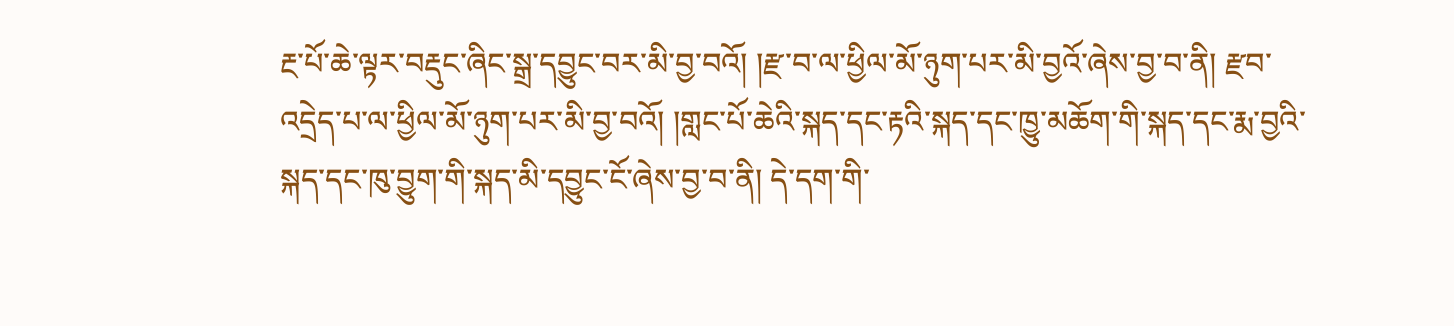རྔ་པོ་ཆེ་ལྟར་བརྡུང་ཞིང་སྒྲ་དབྱུང་བར་མི་བྱ་བའོ། །རྫ་བ་ལ་ཕྱིལ་མོ་ཉུག་པར་མི་བྱའོ་ཞེས་བྱ་བ་ནི། རྫབ་འདྲེད་པ་ལ་ཕྱིལ་མོ་ཉུག་པར་མི་བྱ་བའོ། །གླང་པོ་ཆེའི་སྐད་དང་རྟའི་སྐད་དང་ཁྱུ་མཆོག་གི་སྐད་དང་རྨ་བྱའི་སྐད་དང་ཁུ་བྱུག་གི་སྐད་མི་དབྱུང་ངོ་ཞེས་བྱ་བ་ནི། དེ་དག་གི་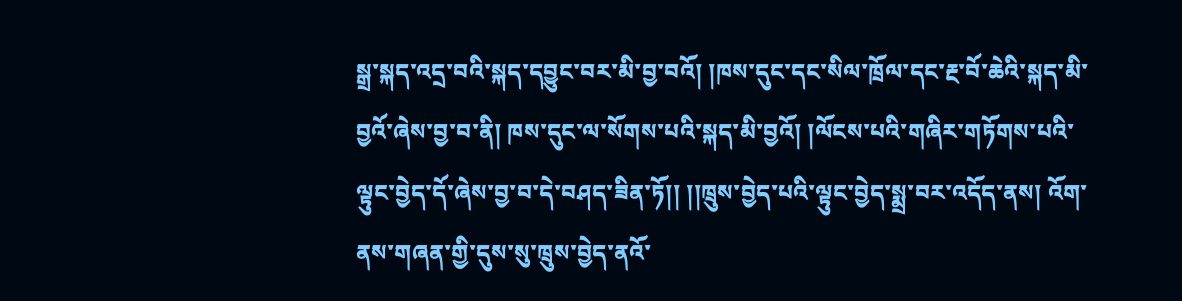སྒྲ་སྐད་འདྲ་བའི་སྐད་དབྱུང་བར་མི་བྱ་བའོ། །ཁས་དུང་དང་སིལ་ཁྲོལ་དང་རྔ་བོ་ཆེའི་སྐད་མི་བྱའོ་ཞེས་བྱ་བ་ནི། ཁས་དུང་ལ་སོགས་པའི་སྐད་མི་བྱའོ། །ལོངས་པའི་གཞིར་གཏོགས་པའི་ལྟུང་བྱེད་དོ་ཞེས་བྱ་བ་དེ་བཤད་ཟིན་ཏོ།། །།ཁྲུས་བྱེད་པའི་ལྟུང་བྱེད་སྨྲ་བར་འདོད་ནས། འོག་ནས་གཞན་གྱི་དུས་སུ་ཁྲུས་བྱེད་ནའོ་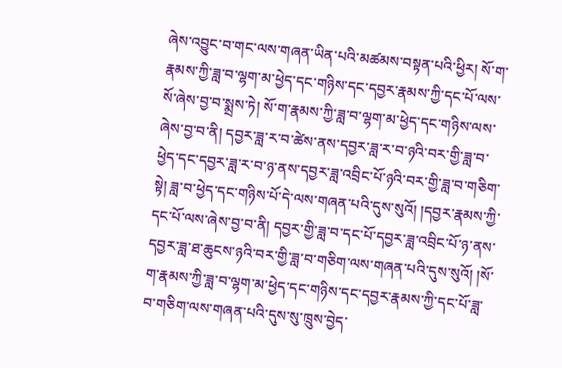ཞེས་འབྱུང་བ་གང་ལས་གཞན་ཡིན་པའི་མཚམས་བསྟན་པའི་ཕྱིར། སོ་ག་རྣམས་ཀྱི་ཟླ་བ་ལྷག་མ་ཕྱེད་དང་གཉིས་དང་དབྱར་རྣམས་ཀྱི་དང་པོ་ལས་སོ་ཞེས་བྱ་བ་སྨྲས་ཏེ། སོ་ག་རྣམས་ཀྱི་ཟླ་བ་ལྷག་མ་ཕྱེད་དང་གཉིས་ལས་ཞེས་བྱ་བ་ནི། དབྱར་ཟླ་ར་བ་ཚེས་ནས་དབྱར་ཟླ་ར་བ་ཉའི་བར་གྱི་ཟླ་བ་ཕྱེད་དང་དབྱར་ཟླ་ར་བ་ཉ་ནས་དབྱར་ཟླ་འབྲིང་པོ་ཉའི་བར་གྱི་ཟླ་བ་གཅིག་སྟེ། ཟླ་བ་ཕྱེད་དང་གཉིས་པོ་དེ་ལས་གཞན་པའི་དུས་སུའོ། །དབྱར་རྣམས་ཀྱི་དང་པོ་ལས་ཞེས་བྱ་བ་ནི། དབྱར་གྱི་ཟླ་བ་དང་པོ་དབྱར་ཟླ་འབྲིང་པོ་ཉ་ནས་དབྱར་ཟླ་ཐ་ཆུངས་ཉའི་བར་གྱི་ཟླ་བ་གཅིག་ལས་གཞན་པའི་དུས་སུའོ། །སོ་ག་རྣམས་ཀྱི་ཟླ་བ་ལྷག་མ་ཕྱེད་དང་གཉིས་དང་དབྱར་རྣམས་ཀྱི་དང་པོ་ཟླ་བ་གཅིག་ལས་གཞན་པའི་དུས་སུ་ཁྲུས་བྱེད་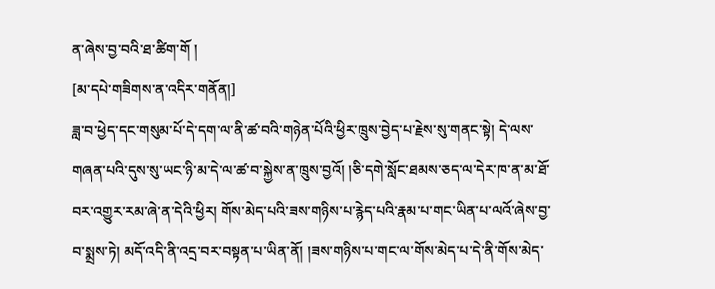ན་ཞེས་བྱ་བའི་ཐ་ཚིག་གོ །
[མ་དཔེ་གཟིགས་ན་འདིར་གནོན།]
ཟླ་བ་ཕྱེད་དང་གསུམ་པོ་དེ་དག་ལ་ནི་ཚ་བའི་གཉེན་པོའི་ཕྱིར་ཁྲུས་བྱེད་པ་རྗེས་སུ་གནང་སྟེ། དེ་ལས་གཞན་པའི་དུས་སུ་ཡང་ཉི་མ་དེ་ལ་ཚ་བ་སྐྱེས་ན་ཁྲུས་བྱའོ། །ཅི་དགེ་སློང་ཐམས་ཅད་ལ་དེར་ཁ་ན་མ་ཐོ་བར་འགྱུར་རམ་ཞེ་ན་དེའི་ཕྱིར། གོས་མེད་པའི་ཟས་གཉིས་པ་རྙེད་པའི་རྣམ་པ་གང་ཡིན་པ་ལའོ་ཞེས་བྱ་བ་སྨྲས་ཏེ། མདོ་འདི་ནི་འདྲ་བར་བསྟན་པ་ཡིན་ནོ། །ཟས་གཉིས་པ་གང་ལ་གོས་མེད་པ་དེ་ནི་གོས་མེད་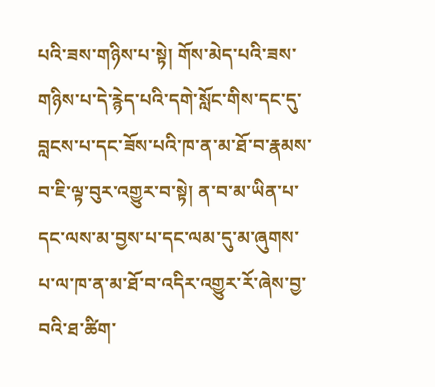པའི་ཟས་གཉིས་པ་སྟེ། གོས་མེད་པའི་ཟས་གཉིས་པ་དེ་རྙེད་པའི་དགེ་སློང་གིས་དང་དུ་བླངས་པ་དང་ཟོས་པའི་ཁ་ན་མ་ཐོ་བ་རྣམས་བ་ཇི་ལྟ་བུར་འགྱུར་བ་སྟེ། ན་བ་མ་ཡིན་པ་དང་ལས་མ་བྱས་པ་དང་ལམ་དུ་མ་ཞུགས་པ་ལ་ཁ་ན་མ་ཐོ་བ་འདིར་འགྱུར་རོ་ཞེས་བྱ་བའི་ཐ་ཚིག་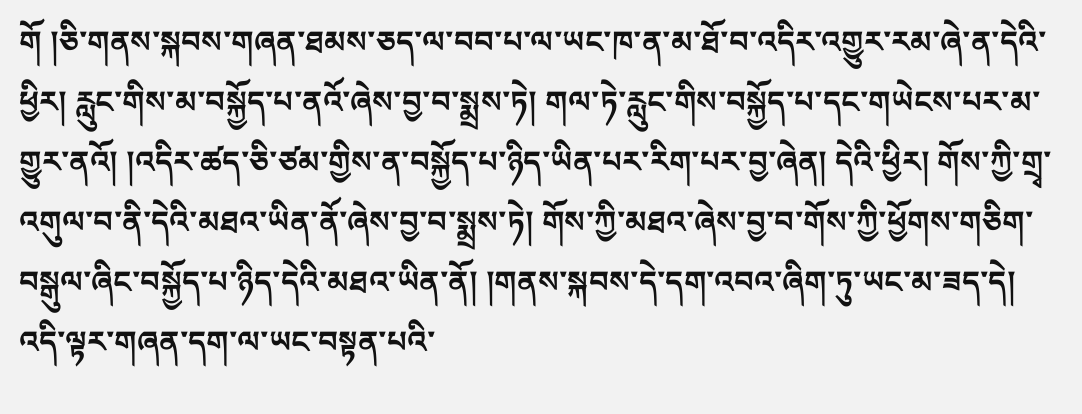གོ །ཅི་གནས་སྐབས་གཞན་ཐམས་ཅད་ལ་བབ་པ་ལ་ཡང་ཁ་ན་མ་ཐོ་བ་འདིར་འགྱུར་རམ་ཞེ་ན་དེའི་ཕྱིར། རླུང་གིས་མ་བསྐྱོད་པ་ནའོ་ཞེས་བྱ་བ་སྨྲས་ཏེ། གལ་ཏེ་རླུང་གིས་བསྐྱོད་པ་དང་གཡེངས་པར་མ་གྱུར་ནའོ། །འདིར་ཚད་ཅི་ཙམ་གྱིས་ན་བསྐྱོད་པ་ཉིད་ཡིན་པར་རིག་པར་བྱ་ཞེན། དེའི་ཕྱིར། གོས་ཀྱི་གྲྭ་འགུལ་བ་ནི་དེའི་མཐའ་ཡིན་ནོ་ཞེས་བྱ་བ་སྨྲས་ཏེ། གོས་ཀྱི་མཐའ་ཞེས་བྱ་བ་གོས་ཀྱི་ཕྱོགས་གཅིག་བསྒུལ་ཞིང་བསྐྱོད་པ་ཉིད་དེའི་མཐའ་ཡིན་ནོ། །གནས་སྐབས་དེ་དག་འབའ་ཞིག་ཏུ་ཡང་མ་ཟད་དེ། འདི་ལྟར་གཞན་དག་ལ་ཡང་བསྟན་པའི་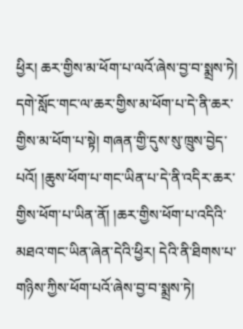ཕྱིར། ཆར་གྱིས་མ་ཕོག་པ་ལའོ་ཞེས་བྱ་བ་སྨྲས་ཏེ། དགེ་སློང་གང་ལ་ཆར་གྱིས་མ་ཕོག་པ་དེ་ནི་ཆར་གྱིས་མ་ཕོག་པ་སྟེ། གཞན་གྱི་དུས་སུ་ཁྲུས་བྱེད་པའོ། །ཆུས་ཕོག་པ་གང་ཡིན་པ་དེ་ནི་འདིར་ཆར་གྱིས་ཕོག་པ་ཡིན་ནོ། །ཆར་གྱིས་ཕོག་པ་འདིའི་མཐའ་གང་ཡིན་ཞེན་དེའི་ཕྱིར། དེའི་ནི་ཐིགས་པ་གཉིས་ཀྱིས་ཕོག་པའོ་ཞེས་བྱ་བ་སྨྲས་ཏེ།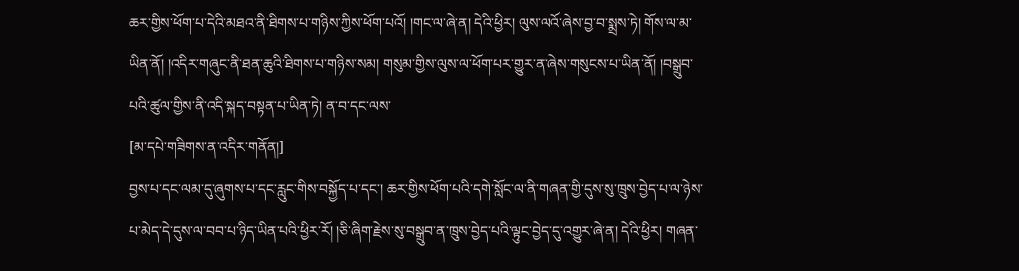ཆར་གྱིས་ཕོག་པ་དེའི་མཐའ་ནི་ཐིགས་པ་གཉིས་ཀྱིས་ཕོག་པའོ། །གང་ལ་ཞེ་ན། དེའི་ཕྱིར། ལུས་ལའོ་ཞེས་བྱ་བ་སྨྲས་ཏེ། གོས་ལ་མ་ཡིན་ནོ། །འདིར་གཞུང་ནི་ཐན་ཆུའི་ཐིགས་པ་གཉིས་སམ། གསུམ་གྱིས་ལུས་ལ་ཕོག་པར་གྱུར་ན་ཞེས་གསུངས་པ་ཡིན་ནོ། །བསྒྲུབ་པའི་ཚུལ་གྱིས་ནི་འདི་སྐད་བསྟན་པ་ཡིན་ཏེ། ན་བ་དང་ལས་
[མ་དཔེ་གཟིགས་ན་འདིར་གནོན།]
བྱས་པ་དང་ལམ་དུ་ཞུགས་པ་དང་རླུང་གིས་བསྐྱོད་པ་དང་། ཆར་གྱིས་ཕོག་པའི་དགེ་སློང་ལ་ནི་གཞན་གྱི་དུས་སུ་ཁྲུས་བྱེད་པ་ལ་ཉེས་པ་མེད་དེ་དུས་ལ་བབ་པ་ཉིད་ཡིན་པའི་ཕྱིར་རོ། །ཅི་ཞིག་རྗེས་སུ་བསྒྲུབ་ན་ཁྲུས་བྱེད་པའི་ལྟུང་བྱེད་དུ་འགྱུར་ཞེ་ན། དེའི་ཕྱིར། གཞན་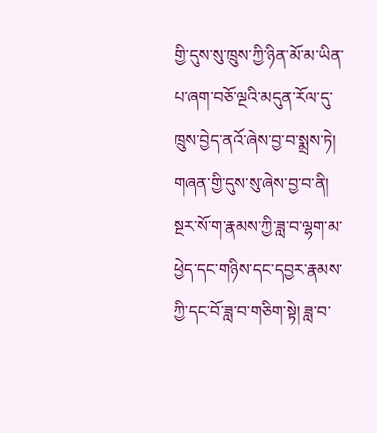གྱི་དུས་སུ་ཁྲུས་ཀྱི་ཉིན་མོ་མ་ཡིན་པ་ཞག་བཅོ་ལྔའི་མདུན་རོལ་དུ་ཁྲུས་བྱེད་ནའོ་ཞེས་བྱ་བ་སྨྲས་ཏེ། གཞན་གྱི་དུས་སུ་ཞེས་བྱ་བ་ནི། སྔར་སོ་ག་རྣམས་ཀྱི་ཟླ་བ་ལྷག་མ་ཕྱེད་དང་གཉིས་དང་དབྱར་རྣམས་ཀྱི་དང་བོ་ཟླ་བ་གཅིག་སྟེ། ཟླ་བ་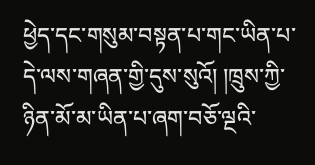ཕྱེད་དང་གསུམ་བསྟན་པ་གང་ཡིན་པ་དེ་ལས་གཞན་གྱི་དུས་སུའོ། །ཁྲུས་ཀྱི་ཉིན་མོ་མ་ཡིན་པ་ཞག་བཅོ་ལྔའི་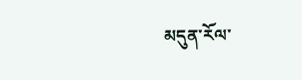མདུན་རོལ་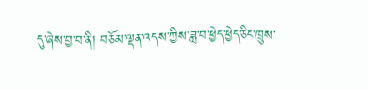དུ་ཞེས་བྱ་བ་ནི། བཅོམ་ལྡན་འདས་ཀྱིས་ཟླ་བ་ཕྱེད་ཕྱེད་ཅིང་ཁྲུས་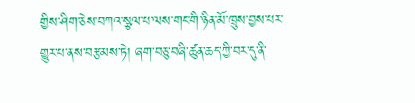གྱིས་ཤིག་ཅེས་བཀའ་སྩལ་པ་ལས་གང་གི་ཉིན་མོ་ཁྲུས་བྱས་པར་གྱུར་པ་ནས་བརྩམས་ཏེ། ཞག་བཅུ་བཞི་ཚུན་ཆད་ཀྱི་བར་དུ་ནི་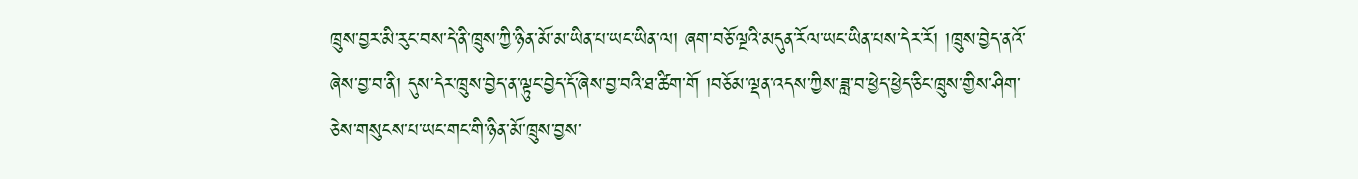ཁྲུས་བྱར་མི་རུང་བས་དེ་ནི་ཁྲུས་ཀྱི་ཉིན་མོ་མ་ཡིན་པ་ཡང་ཡིན་ལ། ཞག་བཅོ་ལྔའི་མདུན་རོལ་ཡང་ཡིན་པས་དེར་རོ། །ཁྲུས་བྱེད་ནའོ་ཞེས་བྱ་བ་ནི། དུས་དེར་ཁྲུས་བྱེད་ན་ལྟུང་བྱེད་དོ་ཞེས་བྱ་བའི་ཐ་ཚིག་གོ །བཅོམ་ལྡན་འདས་ཀྱིས་ཟླ་བ་ཕྱེད་ཕྱེད་ཅིང་ཁྲུས་གྱིས་ཤིག་ཅེས་གསུངས་པ་ཡང་གང་གི་ཉིན་མོ་ཁྲུས་བྱས་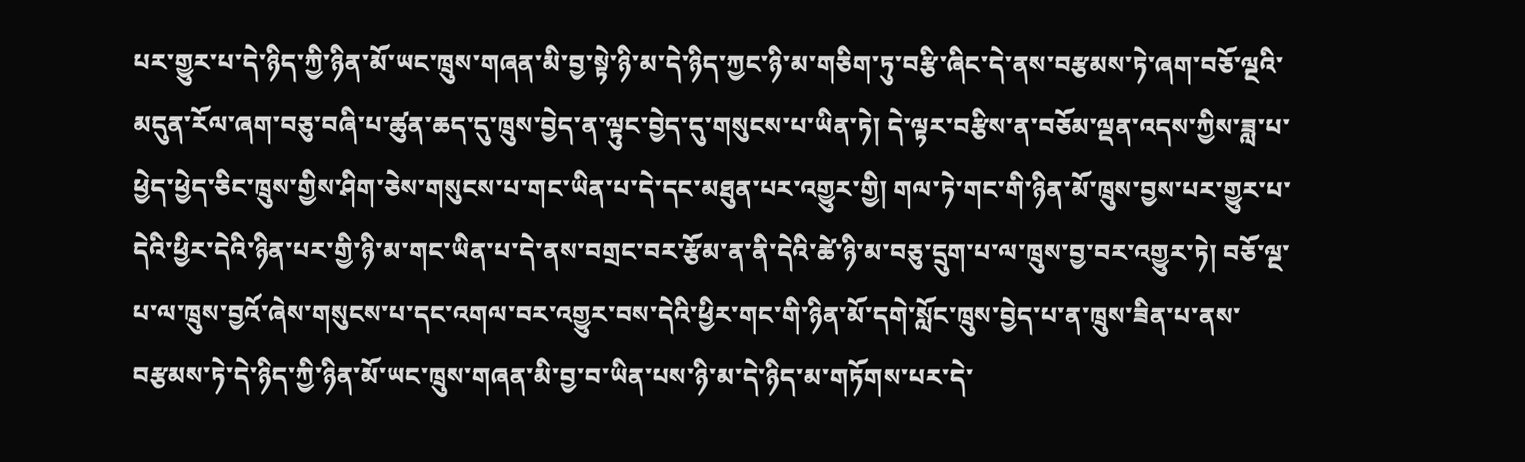པར་གྱུར་པ་དེ་ཉིད་ཀྱི་ཉིན་མོ་ཡང་ཁྲུས་གཞན་མི་བྱ་སྟེ་ཉི་མ་དེ་ཉིད་ཀྱང་ཉི་མ་གཅིག་ཏུ་བརྩི་ཞིང་དེ་ནས་བརྩམས་ཏེ་ཞག་བཅོ་ལྔའི་མདུན་རོལ་ཞག་བཅུ་བཞི་པ་ཚུན་ཆད་དུ་ཁྲུས་བྱེད་ན་ལྟུང་བྱེད་དུ་གསུངས་པ་ཡིན་ཏེ། དེ་ལྟར་བརྩིས་ན་བཅོམ་ལྡན་འདས་ཀྱིས་ཟླ་པ་ཕྱེད་ཕྱེད་ཅིང་ཁྲུས་གྱིས་ཤིག་ཅེས་གསུངས་པ་གང་ཡིན་པ་དེ་དང་མཐུན་པར་འགྱུར་གྱི། གལ་ཏེ་གང་གི་ཉིན་མོ་ཁྲུས་བྱས་པར་གྱུར་པ་དེའི་ཕྱིར་དེའི་ཉིན་པར་གྱི་ཉི་མ་གང་ཡིན་པ་དེ་ནས་བགྲང་བར་རྩོམ་ན་ནི་དེའི་ཚེ་ཉི་མ་བཅུ་དྲུག་པ་ལ་ཁྲུས་བྱ་བར་འགྱུར་ཏེ། བཅོ་ལྔ་པ་ལ་ཁྲུས་བྱའོ་ཞེས་གསུངས་པ་དང་འགལ་བར་འགྱུར་བས་དེའི་ཕྱིར་གང་གི་ཉིན་མོ་དགེ་སློང་ཁྲུས་བྱེད་པ་ན་ཁྲུས་ཟིན་པ་ནས་བརྩམས་ཏེ་དེ་ཉིད་ཀྱི་ཉིན་མོ་ཡང་ཁྲུས་གཞན་མི་བྱ་བ་ཡིན་པས་ཉི་མ་དེ་ཉིད་མ་གཏོགས་པར་དེ་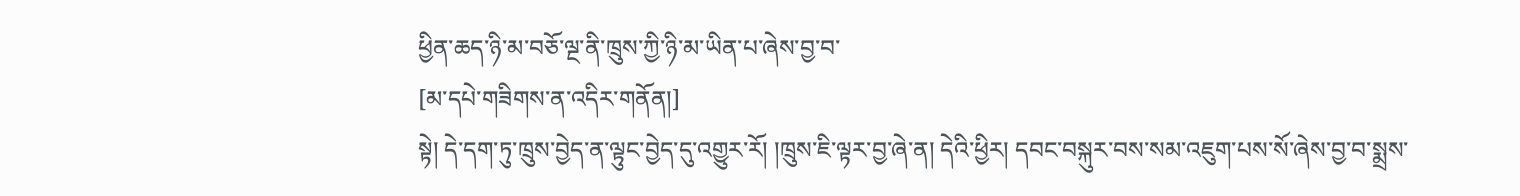ཕྱིན་ཆད་ཉི་མ་བཅོ་ལྔ་ནི་ཁྲུས་ཀྱི་ཉི་མ་ཡིན་པ་ཞེས་བྱ་བ་
[མ་དཔེ་གཟིགས་ན་འདིར་གནོན།]
སྟེ། དེ་དག་ཏུ་ཁྲུས་བྱེད་ན་ལྟུང་བྱེད་དུ་འགྱུར་རོ། །ཁྲུས་ཇི་ལྟར་བྱ་ཞེ་ན། དེའི་ཕྱིར། དབང་བསྐུར་བས་སམ་འཇུག་པས་སོ་ཞེས་བྱ་བ་སྨྲས་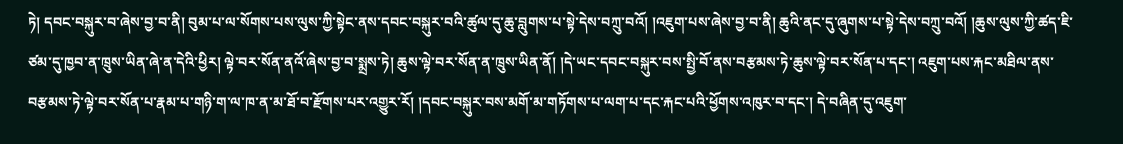ཏེ། དབང་བསྐུར་བ་ཞེས་བྱ་བ་ནི། བུམ་པ་ལ་སོགས་པས་ལུས་ཀྱི་སྟེང་ནས་དབང་བསྐུར་བའི་ཚུལ་དུ་ཆུ་བླུགས་པ་སྟེ་དེས་བཀྲུ་བའོ། །འཇུག་པས་ཞེས་བྱ་བ་ནི། ཆུའི་ནང་དུ་ཞུགས་པ་སྟེ་དེས་བཀྲུ་བའོ། །ཆུས་ལུས་ཀྱི་ཚད་ཇི་ཙམ་དུ་ཁྱབ་ན་ཁྲུས་ཡིན་ཞེ་ན་དེའི་ཕྱིར། ལྟེ་བར་སོན་ནའོ་ཞེས་བྱ་བ་སྨྲས་ཏེ། ཆུས་ལྟེ་བར་སོན་ན་ཁྲུས་ཡིན་ནོ། །དེ་ཡང་དབང་བསྐུར་བས་སྤྱི་བོ་ནས་བརྩམས་ཏེ་ཆུས་ལྟེ་བར་སོན་པ་དང་། འཇུག་པས་རྐང་མཐིལ་ནས་བརྩམས་ཏེ་ལྟེ་བར་སོན་པ་རྣམ་པ་གཉི་ག་ལ་ཁ་ན་མ་ཐོ་བ་རྫོགས་པར་འགྱུར་རོ། །དབང་བསྐུར་བས་མགོ་མ་གཏོགས་པ་ལག་པ་དང་རྐང་པའི་ཕྱོགས་འཁུར་བ་དང་། དེ་བཞིན་དུ་འཇུག་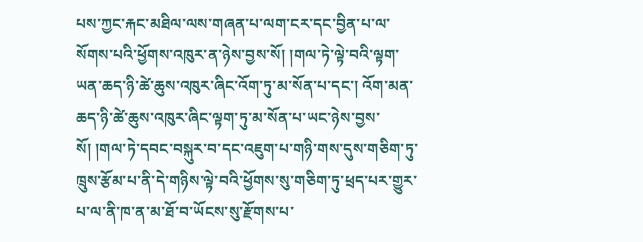པས་ཀྱང་རྐང་མཐིལ་ལས་གཞན་པ་ལག་ངར་དང་བྱིན་པ་ལ་སོགས་པའི་ཕྱོགས་འཁུར་ན་ཉེས་བྱས་སོ། །གལ་ཏེ་ལྟེ་བའི་ལྟག་ཡན་ཆད་ཉི་ཚེ་ཆུས་འཁུར་ཞིང་འོག་ཏུ་མ་སོན་པ་དང་། འོག་མན་ཆད་ཉི་ཚེ་ཆུས་འཁུར་ཞིང་ལྟག་ཏུ་མ་སོན་པ་ཡང་ཉེས་བྱས་སོ། །གལ་ཏེ་དབང་བསྐུར་བ་དང་འཇུག་པ་གཉི་གས་དུས་གཅིག་ཏུ་ཁྲུས་རྩོམ་པ་ནི་དེ་གཉིས་ལྟེ་བའི་ཕྱོགས་སུ་གཅིག་ཏུ་ཕྲད་པར་གྱུར་པ་ལ་ནི་ཁ་ན་མ་ཐོ་བ་ཡོངས་སུ་རྫོགས་པ་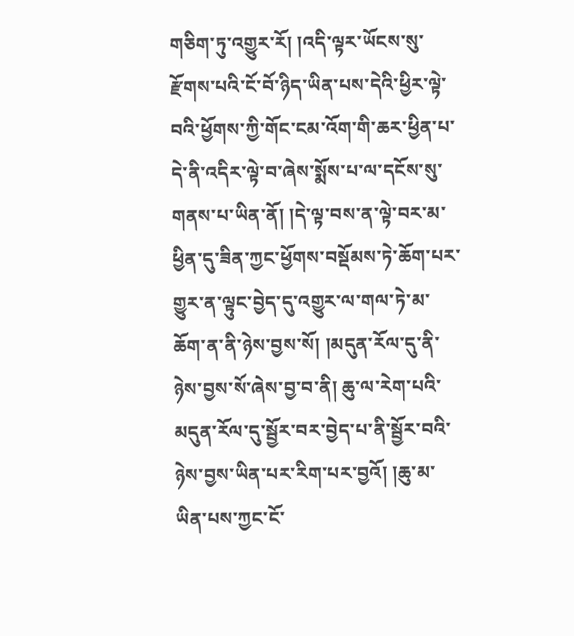གཅིག་ཏུ་འགྱུར་རོ། །འདི་ལྟར་ཡོངས་སུ་རྫོགས་པའི་ངོ་བོ་ཉིད་ཡིན་པས་དེའི་ཕྱིར་ལྟེ་བའི་ཕྱོགས་ཀྱི་གོང་ངམ་འོག་གི་ཆར་ཕྱིན་པ་དེ་ནི་འདིར་ལྟེ་བ་ཞེས་སྨོས་པ་ལ་དངོས་སུ་གནས་པ་ཡིན་ནོ། །དེ་ལྟ་བས་ན་ལྟེ་བར་མ་ཕྱིན་དུ་ཟིན་ཀྱང་ཕྱོགས་བསྡོམས་ཏེ་ཆོག་པར་གྱུར་ན་ལྟུང་བྱེད་དུ་འགྱུར་ལ་གལ་ཏེ་མ་ཆོག་ན་ནི་ཉེས་བྱས་སོ། །མདུན་རོལ་དུ་ནི་ཉེས་བྱས་སོ་ཞེས་བྱ་བ་ནི། ཆུ་ལ་རེག་པའི་མདུན་རོལ་དུ་སྦྱོར་བར་བྱེད་པ་ནི་སྦྱོར་བའི་ཉེས་བྱས་ཡིན་པར་རིག་པར་བྱའོ། །ཆུ་མ་ཡིན་པས་ཀྱང་ངོ་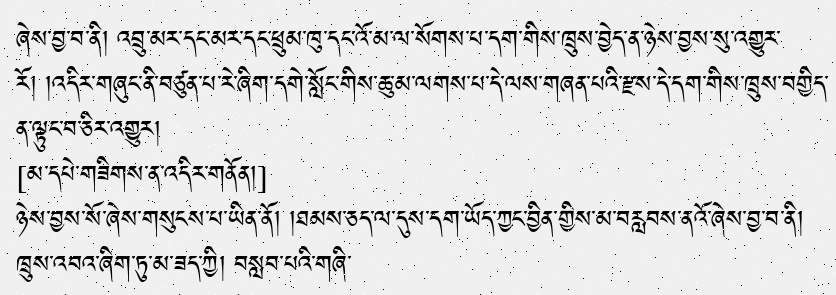ཞེས་བྱ་བ་ནི། འབྲུ་མར་དང་མར་དང་ཕྲུམ་ཁུ་དང་འོ་མ་ལ་སོགས་པ་དག་གིས་ཁྲུས་བྱེད་ན་ཉེས་བྱས་སུ་འགྱུར་རོ། །འདིར་གཞུང་ནི་བཙུན་པ་རེ་ཞིག་དགེ་སློང་གིས་ཆུ་མ་ལགས་པ་དེ་ལས་གཞན་པའི་རྫས་དེ་དག་གིས་ཁྲུས་བགྱིད་ན་ལྟུང་བ་ཅིར་འགྱུར།
[མ་དཔེ་གཟིགས་ན་འདིར་གནོན།]
ཉེས་བྱས་སོ་ཞེས་གསུངས་པ་ཡིན་ནོ། །ཐམས་ཅད་ལ་དུས་དག་ཡོད་ཀྱང་བྱིན་གྱིས་མ་བརླབས་ནའོ་ཞེས་བྱ་བ་ནི། ཁྲུས་འབའ་ཞིག་ཏུ་མ་ཟད་ཀྱི། བསླབ་པའི་གཞི་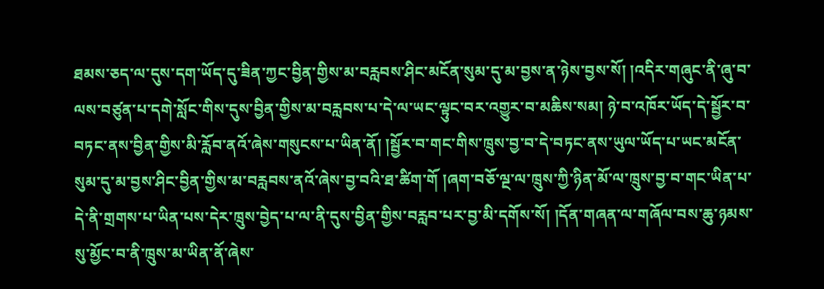ཐམས་ཅད་ལ་དུས་དག་ཡོད་དུ་ཟིན་ཀྱང་བྱིན་གྱིས་མ་བརླབས་ཤིང་མངོན་སུམ་དུ་མ་བྱས་ན་ཉེས་བྱས་སོ། །འདིར་གཞུང་ནི་ཞུ་བ་ལས་བཙུན་པ་དགེ་སློང་གིས་དུས་བྱིན་གྱིས་མ་བརླབས་པ་དེ་ལ་ཡང་ལྟུང་བར་འགྱུར་བ་མཆིས་སམ། ཉེ་བ་འཁོར་ཡོད་དེ་སྦྱོར་བ་བཏང་ནས་བྱིན་གྱིས་མི་རློབ་ནའོ་ཞེས་གསུངས་པ་ཡིན་ནོ། །སྦྱོར་བ་གང་གིས་ཁྲུས་བྱ་བ་དེ་བཏང་ནས་ཡུལ་ཡོད་པ་ཡང་མངོན་སུམ་དུ་མ་བྱས་ཤིང་བྱིན་གྱིས་མ་བརླབས་ནའོ་ཞེས་བྱ་བའི་ཐ་ཚིག་གོ །ཞག་བཅོ་ལྔ་ལ་ཁྲུས་ཀྱི་ཉིན་མོ་ལ་ཁྲུས་བྱ་བ་གང་ཡིན་པ་དེ་ནི་གྲགས་པ་ཡིན་པས་དེར་ཁྲུས་བྱེད་པ་ལ་ནི་དུས་བྱིན་གྱིས་བརླབ་པར་བྱ་མི་དགོས་སོ། །དོན་གཞན་ལ་གཞོལ་བས་ཆུ་ཉམས་སུ་མྱོང་བ་ནི་ཁྲུས་མ་ཡིན་ནོ་ཞེས་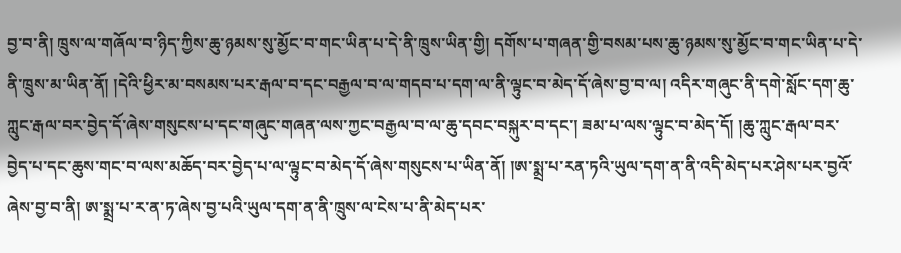བྱ་བ་ནི། ཁྲུས་ལ་གཞོལ་བ་ཉིད་ཀྱིས་ཆུ་ཉམས་སུ་མྱོང་བ་གང་ཡིན་པ་དེ་ནི་ཁྲུས་ཡིན་གྱི། དགོས་པ་གཞན་གྱི་བསམ་པས་ཆུ་ཉམས་སུ་མྱོང་བ་གང་ཡིན་པ་དེ་ནི་ཁྲུས་མ་ཡིན་ནོ། །དེའི་ཕྱིར་མ་བསམས་པར་རྒལ་བ་དང་བརྒྱལ་བ་ལ་གདབ་པ་དག་ལ་ནི་ལྟུང་བ་མེད་དོ་ཞེས་བྱ་བ་ལ། འདིར་གཞུང་ནི་དགེ་སློང་དག་ཆུ་ཀླུང་རྒལ་བར་བྱེད་དོ་ཞེས་གསུངས་པ་དང་གཞུང་གཞན་ལས་ཀྱང་བརྒྱལ་བ་ལ་ཆུ་དབང་བསྐུར་བ་དང་། ཟམ་པ་ལས་ལྟུང་བ་མེད་དོ། །ཆུ་ཀླུང་རྒལ་བར་བྱེད་པ་དང་ཆུས་གང་བ་ལས་མཆོད་བར་བྱེད་པ་ལ་ལྟུང་བ་མེད་དོ་ཞེས་གསུངས་པ་ཡིན་ནོ། །ཨ་སྨྲ་པ་རན་ཏའི་ཡུལ་དག་ན་ནི་འདི་མེད་པར་ཤེས་པར་བྱའོ་ཞེས་བྱ་བ་ནི། ཨ་སྨྲ་པ་ར་ན་ཏ་ཞེས་བྱ་པའི་ཡུལ་དག་ན་ནི་ཁྲུས་ལ་ངེས་པ་ནི་མེད་པར་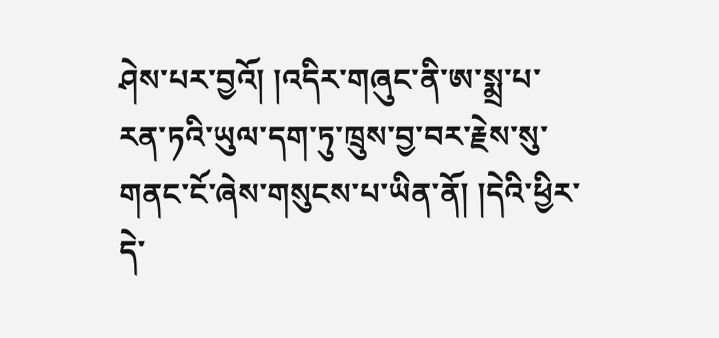ཤེས་པར་བྱའོ། །འདིར་གཞུང་ནི་ཨ་སྨྲ་པ་རན་ཏའི་ཡུལ་དག་ཏུ་ཁྲུས་བྱ་བར་རྗེས་སུ་གནང་ངོ་ཞེས་གསུངས་པ་ཡིན་ནོ། །དེའི་ཕྱིར་དེ་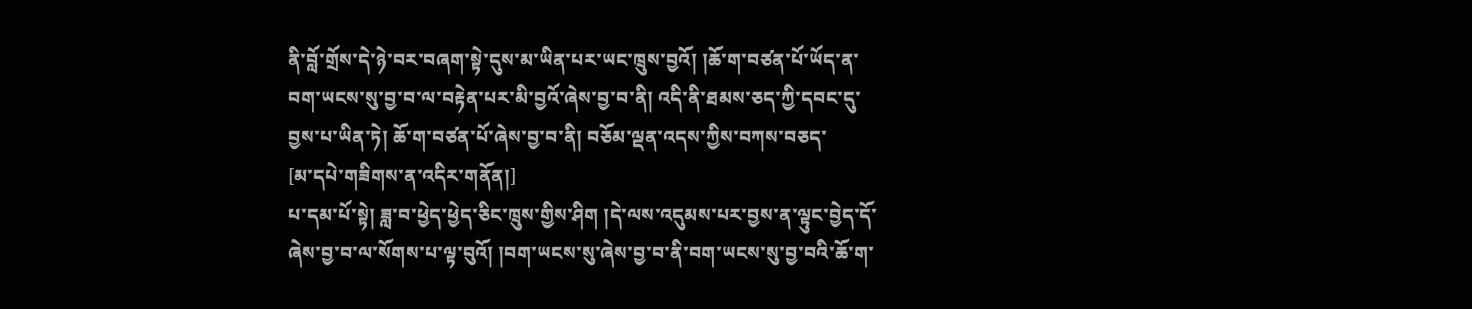ནི་བློ་གྲོས་དེ་ཉེ་བར་བཞག་སྟེ་དུས་མ་ཡིན་པར་ཡང་ཁྲུས་བྱའོ། །ཆོ་ག་བཙན་པོ་ཡོད་ན་བག་ཡངས་སུ་བྱ་བ་ལ་བརྟེན་པར་མི་བྱའོ་ཞེས་བྱ་བ་ནི། འདི་ནི་ཐམས་ཅད་ཀྱི་དབང་དུ་བྱས་པ་ཡིན་ཏེ། ཆོ་ག་བཙན་པོ་ཞེས་བྱ་བ་ནི། བཅོམ་ལྡན་འདས་ཀྱིས་བཀས་བཅད་
[མ་དཔེ་གཟིགས་ན་འདིར་གནོན།]
པ་དམ་པོ་སྟེ། ཟླ་བ་ཕྱེད་ཕྱེད་ཅིང་ཁྲུས་གྱིས་ཤིག །དེ་ལས་འདུམས་པར་བྱས་ན་ལྟུང་བྱེད་དོ་ཞེས་བྱ་བ་ལ་སོགས་པ་ལྟ་བུའོ། །བག་ཡངས་སུ་ཞེས་བྱ་བ་ནི་བག་ཡངས་སུ་བྱ་བའི་ཆོ་ག་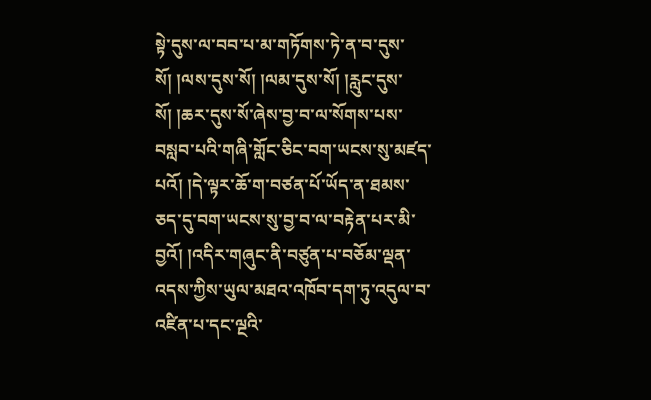སྟེ་དུས་ལ་བབ་པ་མ་གཏོགས་ཏེ་ན་བ་དུས་སོ། །ལས་དུས་སོ། །ལམ་དུས་སོ། །རླུང་དུས་སོ། །ཆར་དུས་སོ་ཞེས་བྱ་བ་ལ་སོགས་པས་བསླབ་པའི་གཞི་གློང་ཅིང་བག་ཡངས་སུ་མཛད་པའོ། །དེ་ལྟར་ཆོ་ག་བཙན་པོ་ཡོད་ན་ཐམས་ཅད་དུ་བག་ཡངས་སུ་བྱ་བ་ལ་བརྟེན་པར་མི་བྱའོ། །འདིར་གཞུང་ནི་བཙུན་པ་བཅོམ་ལྡན་འདས་ཀྱིས་ཡུལ་མཐའ་འཁོབ་དག་ཏུ་འདུལ་བ་འཛིན་པ་དང་ལྔའི་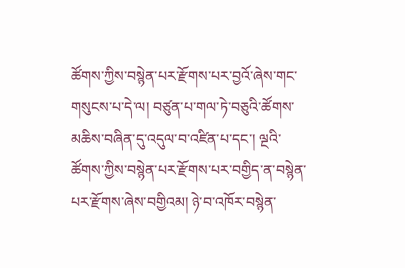ཚོགས་ཀྱིས་བསྙེན་པར་རྫོགས་པར་བྱའོ་ཞེས་གང་གསུངས་པ་དེ་ལ། བཙུན་པ་གལ་ཏེ་བཅུའི་ཚོགས་མཆིས་བཞིན་དུ་འདུལ་བ་འཛིན་པ་དང་། ལྔའི་ཚོགས་ཀྱིས་བསྙེན་པར་རྫོགས་པར་བགྱིད་ན་བསྙེན་པར་རྫོགས་ཞེས་བགྱིའམ། ཉེ་བ་འཁོར་བསྙེན་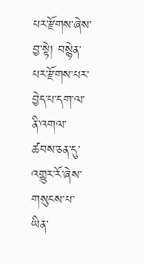པར་རྫོགས་ཞེས་བྱ་སྟེ། བསྙེན་པར་རྫོགས་པར་བྱེད་པ་དག་ལ་ནི་འགལ་ཚབས་ཅན་དུ་འགྱུར་རོ་ཞེས་གསུངས་པ་ཡིན་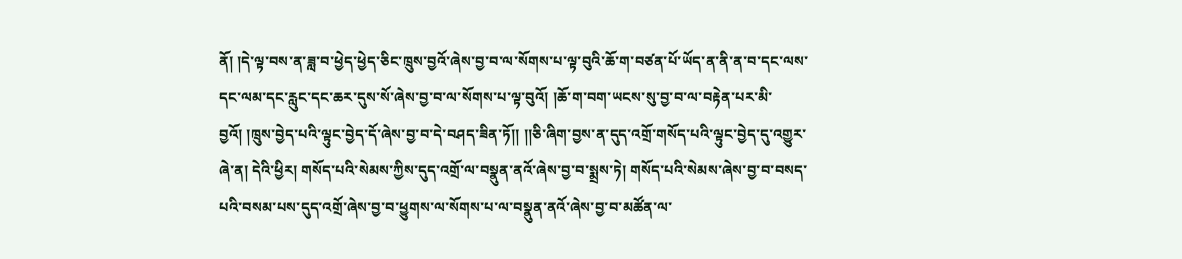ནོ། །དེ་ལྟ་བས་ན་ཟླ་བ་ཕྱེད་ཕྱེད་ཅིང་ཁྲུས་བྱའོ་ཞེས་བྱ་བ་ལ་སོགས་པ་ལྟ་བུའི་ཆོ་ག་བཙན་པོ་ཡོད་ན་ནི་ན་བ་དང་ལས་དང་ལམ་དང་རླུང་དང་ཆར་དུས་སོ་ཞེས་བྱ་བ་ལ་སོགས་པ་ལྟ་བུའོ། །ཆོ་ག་བག་ཡངས་སུ་བྱ་བ་ལ་བརྟེན་པར་མི་བྱའོ། །ཁྲུས་བྱེད་པའི་ལྟུང་བྱེད་དོ་ཞེས་བྱ་བ་དེ་བཤད་ཟིན་ཏོ།། །།ཅི་ཞིག་བྱས་ན་དུད་འགྲོ་གསོད་པའི་ལྟུང་བྱེད་དུ་འགྱུར་ཞེ་ན། དེའི་ཕྱིར། གསོད་པའི་སེམས་ཀྱིས་དུད་འགྲོ་ལ་བསྣུན་ནའོ་ཞེས་བྱ་བ་སྨྲས་ཏེ། གསོད་པའི་སེམས་ཞེས་བྱ་བ་བསད་པའི་བསམ་པས་དུད་འགྲོ་ཞེས་བྱ་བ་ཕྱུགས་ལ་སོགས་པ་ལ་བསྣུན་ནའོ་ཞེས་བྱ་བ་མཚོན་ལ་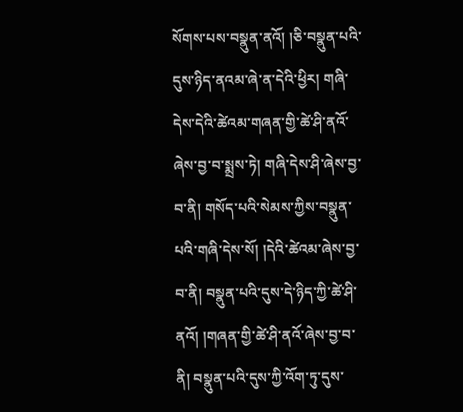སོགས་པས་བསྣུན་ནའོ། །ཅི་བསྣུན་པའི་དུས་ཉིད་ནའམ་ཞེ་ན་དེའི་ཕྱིར། གཞི་དེས་དེའི་ཚེའམ་གཞན་གྱི་ཚེ་ཤི་ནའོ་ཞེས་བྱ་བ་སྨྲས་ཏེ། གཞི་དེས་ཤི་ཞེས་བྱ་བ་ནི། གསོད་པའི་སེམས་ཀྱིས་བསྣུན་པའི་གཞི་དེས་སོ། །དེའི་ཚེའམ་ཞེས་བྱ་བ་ནི། བསྣུན་པའི་དུས་དེ་ཉིད་ཀྱི་ཚེ་ཤི་ནའོ། །གཞན་གྱི་ཚེ་ཤི་ནའོ་ཞེས་བྱ་བ་ནི། བསྣུན་པའི་དུས་ཀྱི་འོག་ཏུ་དུས་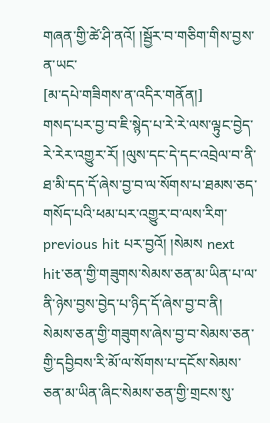གཞན་གྱི་ཚེ་ཤི་ནའོ། །སྦྱོར་བ་གཅིག་གིས་བྱས་ན་ཡང་
[མ་དཔེ་གཟིགས་ན་འདིར་གནོན།]
གསད་པར་བྱ་བ་ཇི་སྙེད་པ་རེ་རེ་ལས་ལྟུང་བྱེད་རེ་རེར་འགྱུར་རོ། །ལུས་དང་དེ་དང་འབྲེལ་བ་ནི་ཐ་མི་དད་དོ་ཞེས་བྱ་བ་ལ་སོགས་པ་ཐམས་ཅད་གསོད་པའི་ཕམ་པར་འགྱུར་བ་ལས་རིག་previous hit པར་བྱའོ། །སེམས next hit་ཅན་གྱི་གཟུགས་སེམས་ཅན་མ་ཡིན་པ་ལ་ནི་ཉེས་བྱས་བྱེད་པ་ཉིད་དོ་ཞེས་བྱ་བ་ནི། སེམས་ཅན་གྱི་གཟུགས་ཞེས་བྱ་བ་སེམས་ཅན་གྱི་དབྱིབས་རི་མོ་ལ་སོགས་པ་དངོས་སེམས་ཅན་མ་ཡིན་ཞིང་སེམས་ཅན་གྱི་གྲངས་སུ་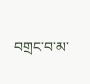བགྲང་བ་མ་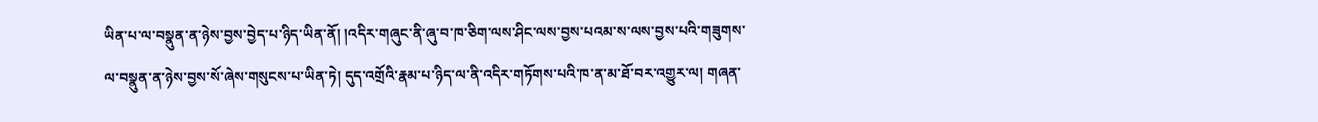ཡིན་པ་ལ་བསྣུན་ན་ཉེས་བྱས་བྱེད་པ་ཉིད་ཡིན་ནོ། །འདིར་གཞུང་ནི་ཞུ་བ་ཁ་ཅིག་ལས་ཤིང་ལས་བྱས་པའམ་ས་ལས་བྱས་པའི་གཟུགས་ལ་བསྣུན་ན་ཉེས་བྱས་སོ་ཞེས་གསུངས་པ་ཡིན་ཏེ། དུད་འགྲོའི་རྣམ་པ་ཉིད་ལ་ནི་འདིར་གཏོགས་པའི་ཁ་ན་མ་ཐོ་བར་འགྱུར་ལ། གཞན་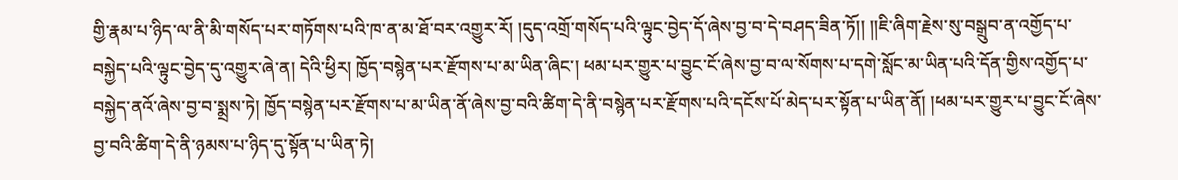གྱི་རྣམ་པ་ཉིད་ལ་ནི་མི་གསོད་པར་གཏོགས་པའི་ཁ་ན་མ་ཐོ་བར་འགྱུར་རོ། །དུད་འགྲོ་གསོད་པའི་ལྟུང་བྱེད་དོ་ཞེས་བྱ་བ་དེ་བཤད་ཟིན་ཏོ།། །།ཇི་ཞིག་རྗེས་སུ་བསྒྲུབ་ན་འགྱོད་པ་བསྐྱེད་པའི་ལྟུང་བྱེད་དུ་འགྱུར་ཞེ་ན། དེའི་ཕྱིར། ཁྱོད་བསྙེན་པར་རྫོགས་པ་མ་ཡིན་ཞིང་། ཕམ་པར་གྱུར་པ་བྱུང་ངོ་ཞེས་བྱ་བ་ལ་སོགས་པ་དགེ་སློང་མ་ཡིན་པའི་དོན་གྱིས་འགྱོད་པ་བསྐྱེད་ནའོ་ཞེས་བྱ་བ་སྨྲས་ཏེ། ཁྱོད་བསྙེན་པར་རྫོགས་པ་མ་ཡིན་ནོ་ཞེས་བྱ་བའི་ཚིག་དེ་ནི་བསྙེན་པར་རྫོགས་པའི་དངོས་པོ་མེད་པར་སྟོན་པ་ཡིན་ནོ། །ཕམ་པར་གྱུར་པ་བྱུང་ངོ་ཞེས་བྱ་བའི་ཚིག་དེ་ནི་ཉམས་པ་ཉིད་དུ་སྟོན་པ་ཡིན་ཏེ།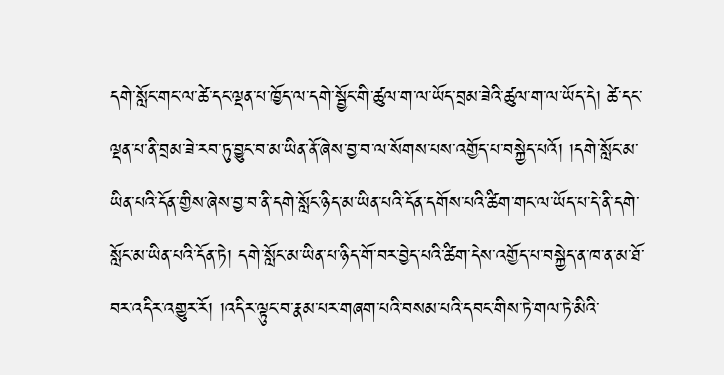དགེ་སློང་གང་ལ་ཚེ་དང་ལྡན་པ་ཁྱོད་ལ་དགེ་སྦྱོང་གི་ཚུལ་ག་ལ་ཡོད་བྲམ་ཟེའི་ཚུལ་ག་ལ་ཡོད་དེ། ཚེ་དང་ལྡན་པ་ནི་བྲམ་ཟེ་རབ་ཏུ་བྱུང་བ་མ་ཡིན་ནོ་ཞེས་བྱ་བ་ལ་སོགས་པས་འགྱོད་པ་བསྐྱེད་པའོ། །དགེ་སློང་མ་ཡིན་པའི་དོན་གྱིས་ཞེས་བྱ་བ་ནི་དགེ་སློང་ཉིད་མ་ཡིན་པའི་དོན་དགོས་པའི་ཚིག་གང་ལ་ཡོད་པ་དེ་ནི་དགེ་སློང་མ་ཡིན་པའི་དོན་ཏེ། དགེ་སློང་མ་ཡིན་པ་ཉིད་གོ་བར་བྱེད་པའི་ཚིག་དེས་འགྱོད་པ་བསྐྱེད་ན་ཁ་ན་མ་ཐོ་བར་འདིར་འགྱུར་རོ། །འདིར་ལྟུང་བ་རྣམ་པར་གཞག་པའི་བསམ་པའི་དབང་གིས་ཏེ་གལ་ཏེ་མིའི་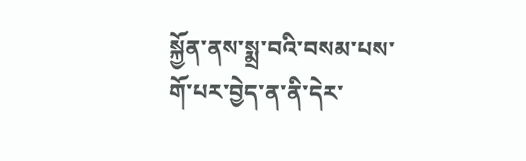སྐྱོན་ནས་སྨྲ་བའི་བསམ་པས་གོ་པར་བྱེད་ན་ནི་དེར་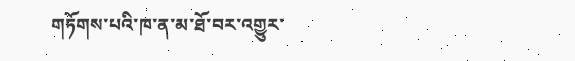གཏོགས་པའི་ཁ་ན་མ་ཐོ་བར་འགྱུར་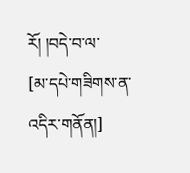རོ། །བདེ་བ་ལ་
[མ་དཔེ་གཟིགས་ན་འདིར་གནོན།]